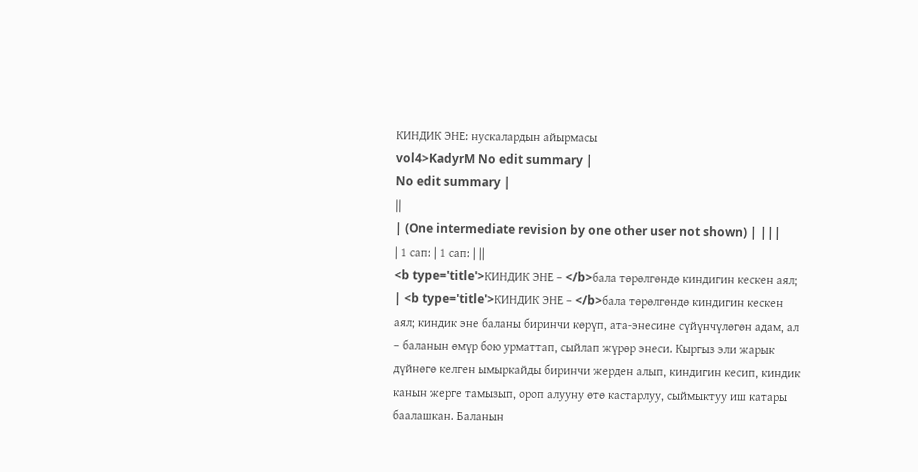КИНДИК ЭНЕ: нускалардын айырмасы
vol4>KadyrM No edit summary |
No edit summary |
||
| (One intermediate revision by one other user not shown) | |||
| 1 сап: | 1 сап: | ||
<b type='title'>КИНДИК ЭНЕ – </b>бала төрөлгөндө киндигин кескен аял; | <b type='title'>КИНДИК ЭНЕ – </b>бала төрөлгөндө киндигин кескен аял; киндик эне баланы биринчи көрүп, ата-энесине сүйүнчүлөгөн адам, ал – баланын өмүр бою урматтап, сыйлап жүрөр энеси. Кыргыз эли жарык дүйнөгө келген ымыркайды биринчи жерден алып, киндигин кесип, киндик канын жерге тамызып, ороп алууну өтө кастарлуу, сыймыктуу иш катары баалашкан. Баланын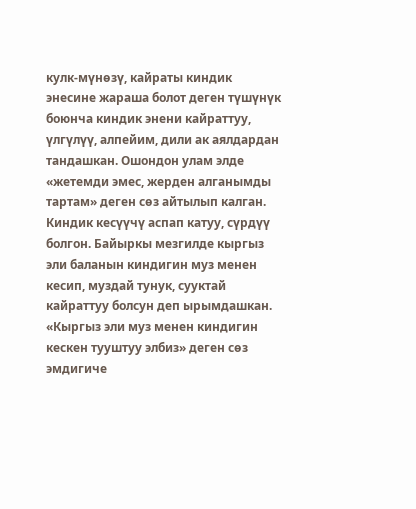кулк-мүнөзү, кайраты киндик энесине жараша болот деген түшүнүк боюнча киндик энени кайраттуу, үлгүлүү, алпейим, дили ак аялдардан тандашкан. Ошондон улам элде «жетемди эмес, жерден алганымды тартам» деген сөз айтылып калган. Киндик кесүүчү аспап катуу, сүрдүү болгон. Байыркы мезгилде кыргыз эли баланын киндигин муз менен кесип, муздай тунук, сууктай кайраттуу болсун деп ырымдашкан. «Кыргыз эли муз менен киндигин кескен тууштуу элбиз» деген сөз эмдигиче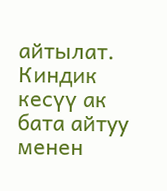айтылат. Киндик кесүү ак бата айтуу менен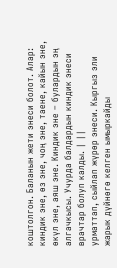коштолгон. Баланын жети энеси болот. Алар: киндик эне, өз эне, чоң эне, таене, кайын эне, өкүл эне, аяш эне. Киндик эне – булардын эң алгачкысы. Учурда балдардын киндик энеси врачтар болуп калды. | ||
урматтап, сыйлап жүрөр энеси. Кыргыз эли жарык дүйнөгө келген ымыркайды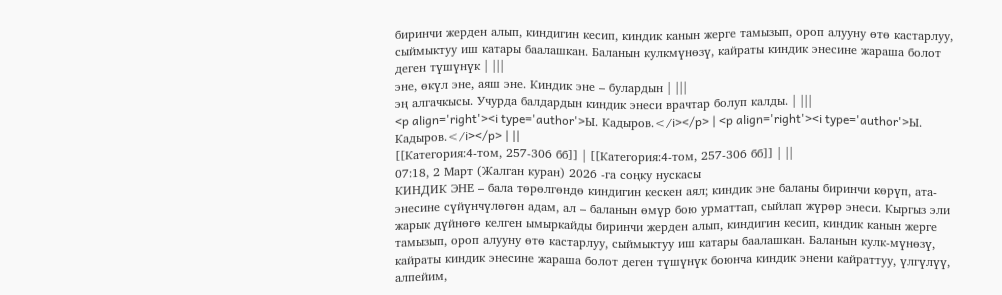биринчи жерден алып, киндигин кесип, киндик канын жерге тамызып, ороп алууну өтө кастарлуу, сыймыктуу иш катары баалашкан. Баланын кулкмүнөзү, кайраты киндик энесине жараша болот деген түшүнүк | |||
эне, өкүл эне, аяш эне. Киндик эне – булардын | |||
эң алгачкысы. Учурда балдардын киндик энеси врачтар болуп калды. | |||
<p align='right'><i type='author'>Ы. Кадыров.</i></p> | <p align='right'><i type='author'>Ы. Кадыров.</i></p> | ||
[[Категория:4-том, 257-306 бб]] | [[Категория:4-том, 257-306 бб]] | ||
07:18, 2 Март (Жалган куран) 2026 -га соңку нускасы
КИНДИК ЭНЕ – бала төрөлгөндө киндигин кескен аял; киндик эне баланы биринчи көрүп, ата-энесине сүйүнчүлөгөн адам, ал – баланын өмүр бою урматтап, сыйлап жүрөр энеси. Кыргыз эли жарык дүйнөгө келген ымыркайды биринчи жерден алып, киндигин кесип, киндик канын жерге тамызып, ороп алууну өтө кастарлуу, сыймыктуу иш катары баалашкан. Баланын кулк-мүнөзү, кайраты киндик энесине жараша болот деген түшүнүк боюнча киндик энени кайраттуу, үлгүлүү, алпейим,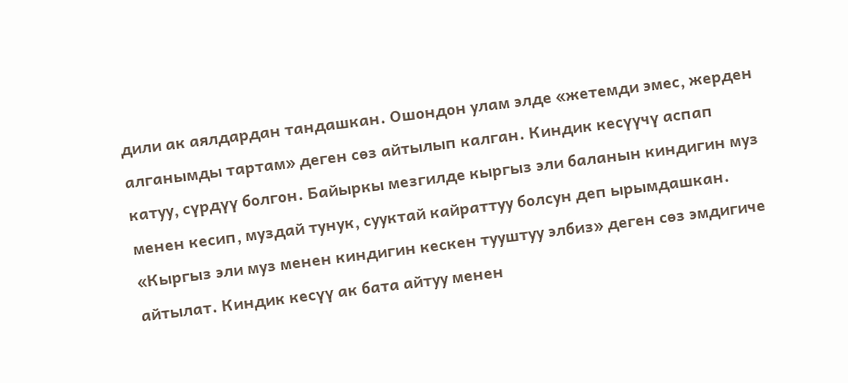дили ак аялдардан тандашкан. Ошондон улам элде «жетемди эмес, жерден алганымды тартам» деген сөз айтылып калган. Киндик кесүүчү аспап катуу, сүрдүү болгон. Байыркы мезгилде кыргыз эли баланын киндигин муз менен кесип, муздай тунук, сууктай кайраттуу болсун деп ырымдашкан. «Кыргыз эли муз менен киндигин кескен тууштуу элбиз» деген сөз эмдигиче айтылат. Киндик кесүү ак бата айтуу менен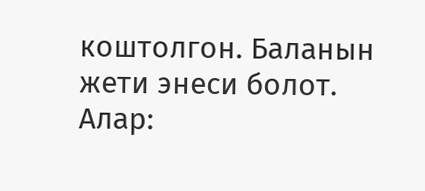коштолгон. Баланын жети энеси болот. Алар: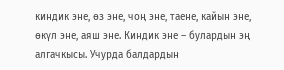киндик эне, өз эне, чоң эне, таене, кайын эне, өкүл эне, аяш эне. Киндик эне – булардын эң алгачкысы. Учурда балдардын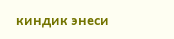киндик энеси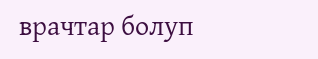врачтар болуп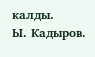калды.
Ы. Кадыров.